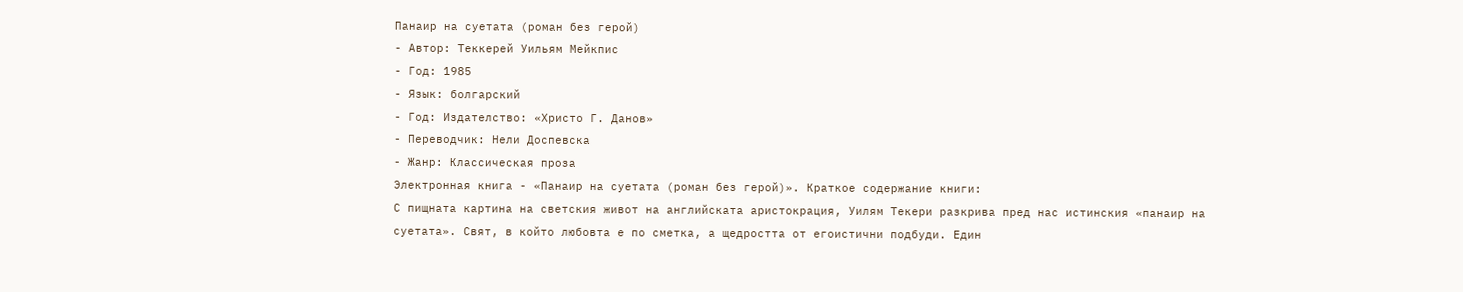Панаир на суетата (роман без герой)
- Автор: Теккерей Уильям Мейкпис
- Год: 1985
- Язык: болгарский
- Год: Издателство: «Христо Г. Данов»
- Переводчик: Нели Доспевска
- Жанр: Классическая проза
Электронная книга - «Панаир на суетата (роман без герой)». Краткое содержание книги:
С пищната картина на светския живот на английската аристокрация, Уилям Текери разкрива пред нас истинския «панаир на суетата». Свят, в който любовта е по сметка, а щедростта от егоистични подбуди. Един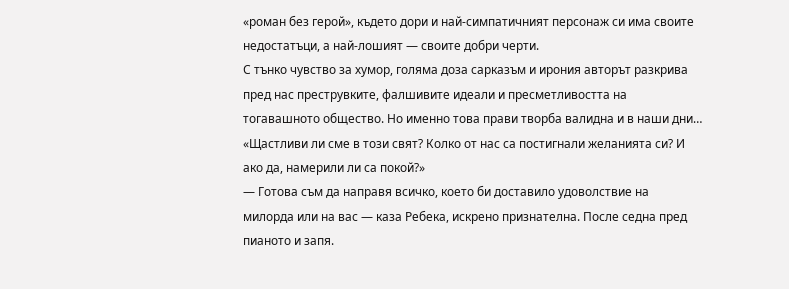«роман без герой», където дори и най-симпатичният персонаж си има своите недостатъци, а най-лошият — своите добри черти.
С тънко чувство за хумор, голяма доза сарказъм и ирония авторът разкрива пред нас преструвките, фалшивите идеали и пресметливостта на тогавашното общество. Но именно това прави творба валидна и в наши дни…
«Щастливи ли сме в този свят? Колко от нас са постигнали желанията си? И ако да, намерили ли са покой?»
— Готова съм да направя всичко, което би доставило удоволствие на милорда или на вас — каза Ребека, искрено признателна. После седна пред пианото и запя.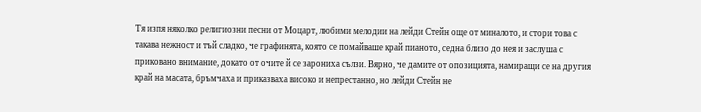Тя изпя няколко религиозни песни от Моцарт, любими мелодии на лейди Стейн още от миналото, и стори това с такава нежност и тъй сладко, че графинята, която се помайваше край пианото, седна близо до нея и заслуша с приковано внимание, докато от очите й се зарониха сълзи. Вярно, че дамите от опозицията, намиращи се на другия край на масата, бръмчаха и приказваха високо и непрестанно, но лейди Стейн не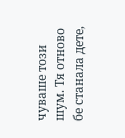чуваше този шум. Тя отново бе станала дете,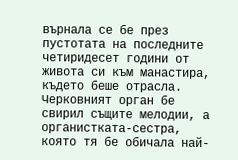върнала се бе през пустотата на последните четиридесет години от живота си към манастира, където беше отрасла. Черковният орган бе свирил същите мелодии, а органистката-сестра, която тя бе обичала най-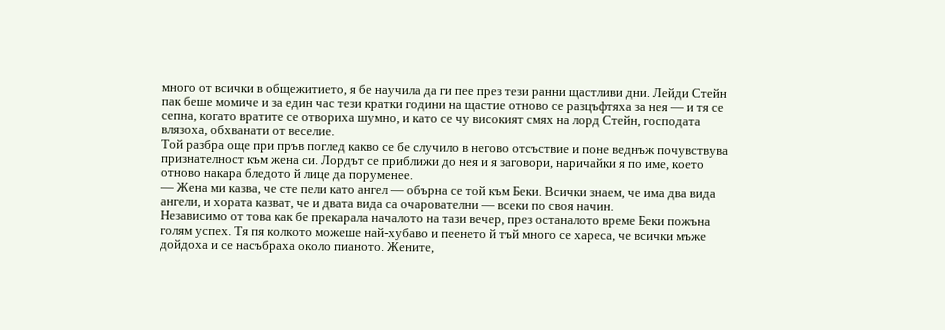много от всички в общежитието, я бе научила да ги пее през тези ранни щастливи дни. Лейди Стейн пак беше момиче и за един час тези кратки години на щастие отново се разцъфтяха за нея — и тя се сепна, когато вратите се отвориха шумно, и като се чу високият смях на лорд Стейн, господата влязоха, обхванати от веселие.
Той разбра още при пръв поглед какво се бе случило в негово отсъствие и поне веднъж почувствува признателност към жена си. Лордът се приближи до нея и я заговори, наричайки я по име, което отново накара бледото й лице да поруменее.
— Жена ми казва, че сте пели като ангел — обърна се той към Беки. Всички знаем, че има два вида ангели, и хората казват, че и двата вида са очарователни — всеки по своя начин.
Независимо от това как бе прекарала началото на тази вечер, през останалото време Беки пожъна голям успех. Тя пя колкото можеше най-хубаво и пеенето й тъй много се хареса, че всички мъже дойдоха и се насъбраха около пианото. Жените,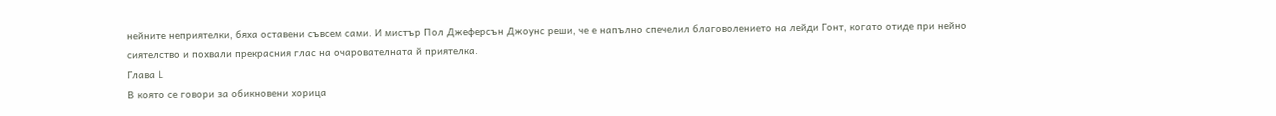нейните неприятелки, бяха оставени съвсем сами. И мистър Пол Джеферсън Джоунс реши, че е напълно спечелил благоволението на лейди Гонт, когато отиде при нейно сиятелство и похвали прекрасния глас на очарователната й приятелка.
Глава L
В която се говори за обикновени хорица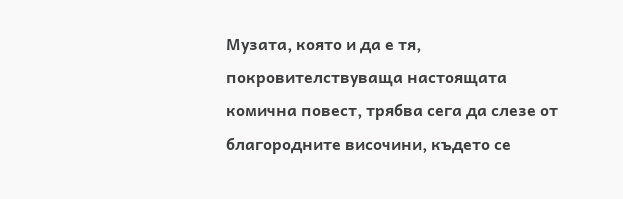Музата, която и да е тя, покровителствуваща настоящата комична повест, трябва сега да слезе от благородните височини, където се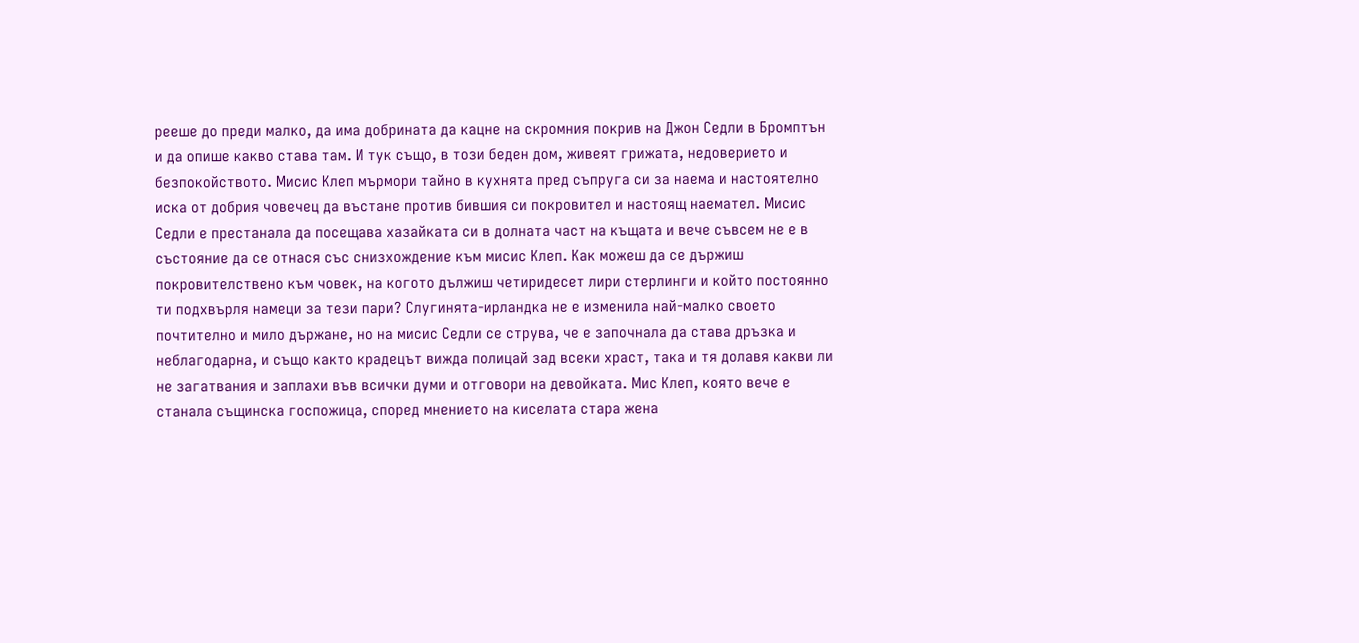рееше до преди малко, да има добрината да кацне на скромния покрив на Джон Седли в Бромптън и да опише какво става там. И тук също, в този беден дом, живеят грижата, недоверието и безпокойството. Мисис Клеп мърмори тайно в кухнята пред съпруга си за наема и настоятелно иска от добрия човечец да въстане против бившия си покровител и настоящ наемател. Мисис Седли е престанала да посещава хазайката си в долната част на къщата и вече съвсем не е в състояние да се отнася със снизхождение към мисис Клеп. Как можеш да се държиш покровителствено към човек, на когото дължиш четиридесет лири стерлинги и който постоянно ти подхвърля намеци за тези пари? Слугинята-ирландка не е изменила най-малко своето почтително и мило държане, но на мисис Седли се струва, че е започнала да става дръзка и неблагодарна, и също както крадецът вижда полицай зад всеки храст, така и тя долавя какви ли не загатвания и заплахи във всички думи и отговори на девойката. Мис Клеп, която вече е станала същинска госпожица, според мнението на киселата стара жена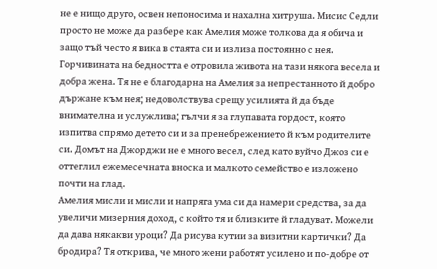не е нищо друго, освен непоносима и нахална хитруша. Мисис Седли просто не може да разбере как Амелия може толкова да я обича и защо тъй често я вика в стаята си и излиза постоянно с нея. Горчивината на бедността е отровила живота на тази някога весела и добра жена. Тя не е благодарна на Амелия за непрестанното й добро държане към нея; недоволствува срещу усилията й да бъде внимателна и услужлива; гълчи я за глупавата гордост, която изпитва спрямо детето си и за пренебрежението й към родителите си. Домът на Джорджи не е много весел, след като вуйчо Джоз си е оттеглил ежемесечната вноска и малкото семейство е изложено почти на глад.
Амелия мисли и мисли и напряга ума си да намери средства, за да увеличи мизерния доход, с който тя и близките й гладуват. Можели да дава някакви уроци? Да рисува кутии за визитни картички? Да бродира? Тя открива, че много жени работят усилено и по-добре от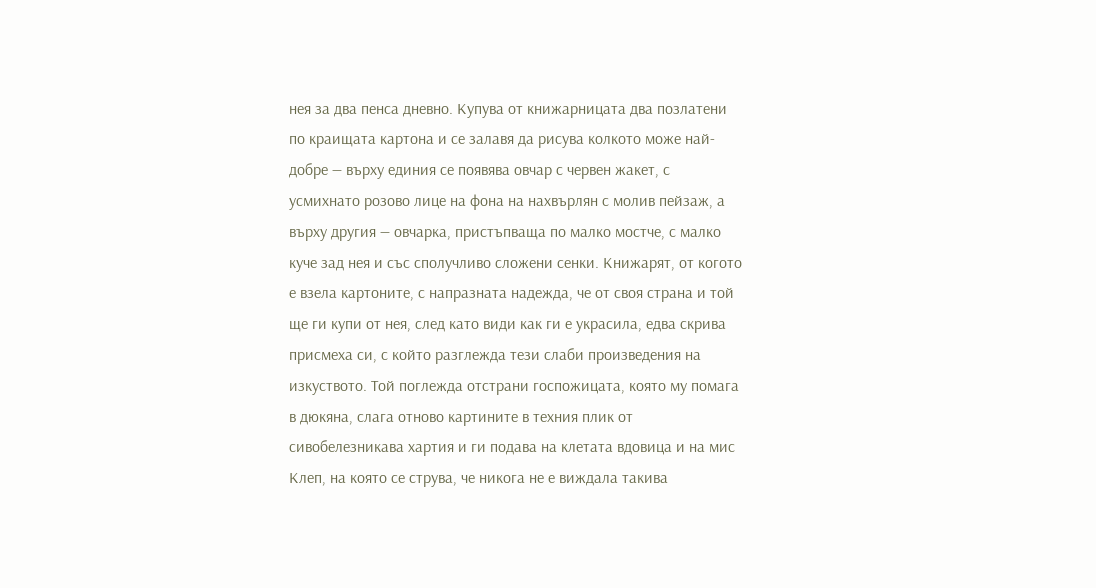нея за два пенса дневно. Купува от книжарницата два позлатени по краищата картона и се залавя да рисува колкото може най-добре — върху единия се появява овчар с червен жакет, с усмихнато розово лице на фона на нахвърлян с молив пейзаж, а върху другия — овчарка, пристъпваща по малко мостче, с малко куче зад нея и със сполучливо сложени сенки. Книжарят, от когото е взела картоните, с напразната надежда, че от своя страна и той ще ги купи от нея, след като види как ги е украсила, едва скрива присмеха си, с който разглежда тези слаби произведения на изкуството. Той поглежда отстрани госпожицата, която му помага в дюкяна, слага отново картините в техния плик от сивобелезникава хартия и ги подава на клетата вдовица и на мис Клеп, на която се струва, че никога не е виждала такива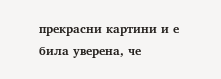прекрасни картини и е била уверена, че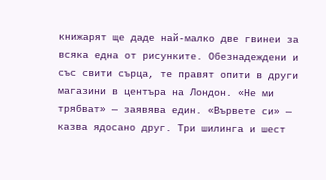книжарят ще даде най-малко две гвинеи за всяка една от рисунките. Обезнадеждени и със свити сърца, те правят опити в други магазини в центъра на Лондон. «Не ми трябват» — заявява един. «Вървете си» — казва ядосано друг. Три шилинга и шест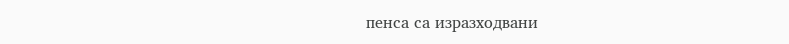пенса са изразходвани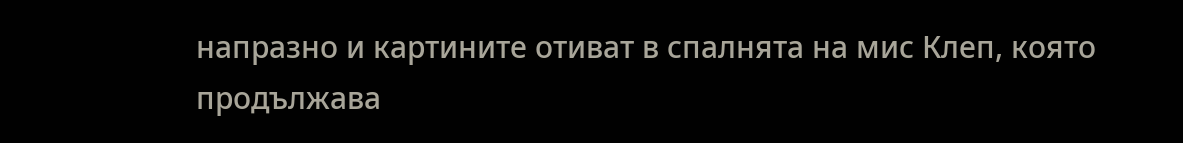напразно и картините отиват в спалнята на мис Клеп, която продължава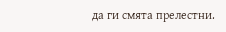да ги смята прелестни.